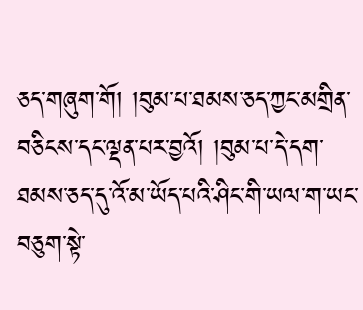ཅད་གཞུག་གོ། །བུམ་པ་ཐམས་ཅད་ཀྱང་མགྲིན་བཅིངས་དང་ལྡན་པར་བྱའོ། །བུམ་པ་དེ་དག་ཐམས་ཅད་དུ་འོ་མ་ཡོད་པའི་ཤིང་གི་ཡལ་ག་ཡང་བཅུག་སྟེ་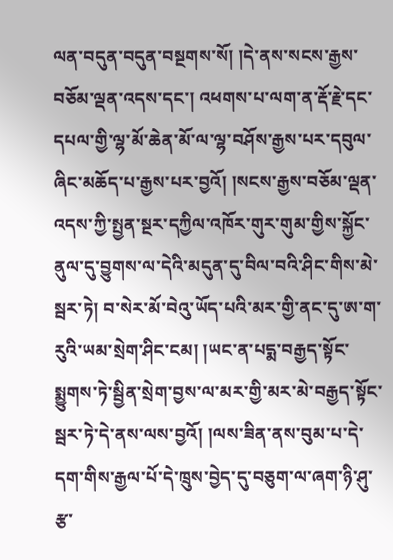ལན་བདུན་བདུན་བསྔགས་སོ། །དེ་ནས་སངས་རྒྱས་བཅོམ་ལྡན་འདས་དང་། འཕགས་པ་ལག་ན་རྡོ་རྗེ་དང་དཔལ་གྱི་ལྷ་མོ་ཆེན་མོ་ལ་ལྷ་བཤོས་རྒྱས་པར་དབུལ་ཞིང་མཆོད་པ་རྒྱས་པར་བྱའོ། །སངས་རྒྱས་བཅོམ་ལྡན་འདས་ཀྱི་སྤྱན་སྔར་དཀྱིལ་འཁོར་གུར་གུམ་གྱིས་སྐྱོང་ནུལ་དུ་བྱུགས་ལ་དེའི་མདུན་དུ་བིལ་བའི་ཤིང་གིས་མེ་སྦར་ཏེ། བ་སེར་མོ་བེའུ་ཡོད་པའི་མར་གྱི་ནང་དུ་ཨ་ག་རུའི་ཡམ་སྲེག་ཤིང་ངམ། །ཡང་ན་པདྨ་བརྒྱད་སྟོང་སྨྱུགས་ཏེ་སྦྱིན་སྲེག་བྱས་ལ་མར་གྱི་མར་མེ་བརྒྱད་སྟོང་སྦར་ཏེ་དེ་ནས་ལས་བྱའོ། །ལས་ཟིན་ནས་བུམ་པ་དེ་དག་གིས་རྒྱལ་པོ་དེ་ཁྲུས་བྱེད་དུ་བཅུག་ལ་ཞག་ཉི་ཤུ་རྩ་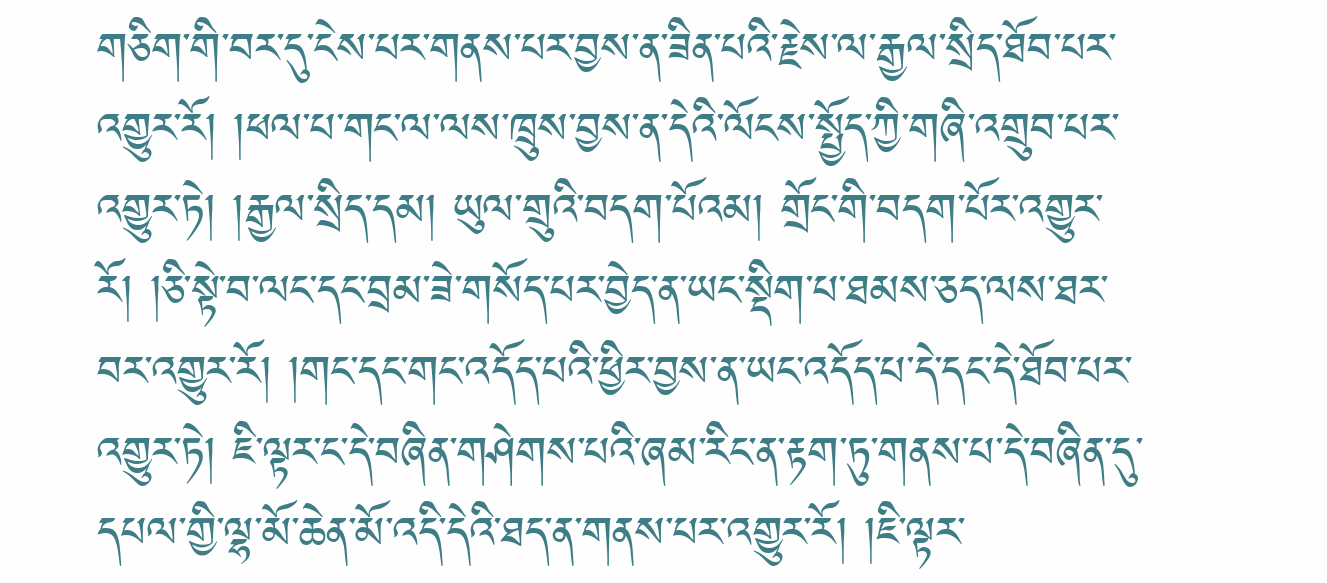གཅིག་གི་བར་དུ་ངེས་པར་གནས་པར་བྱས་ན་ཟིན་པའི་རྗེས་ལ་རྒྱལ་སྲིད་ཐོབ་པར་འགྱུར་རོ། །ཕལ་པ་གང་ལ་ལས་ཁྲུས་བྱས་ན་དེའི་ལོངས་སྤྱོད་ཀྱི་གཞི་འགྲུབ་པར་འགྱུར་ཏེ། །རྒྱལ་སྲིད་དམ། ཡུལ་གྲུའི་བདག་པོའམ། གྲོང་གི་བདག་པོར་འགྱུར་རོ། །ཅི་སྟེ་བ་ལང་དང་བྲམ་ཟེ་གསོད་པར་བྱེད་ན་ཡང་སྡིག་པ་ཐམས་ཅད་ལས་ཐར་བར་འགྱུར་རོ། །གང་དང་གང་འདོད་པའི་ཕྱིར་བྱས་ན་ཡང་འདོད་པ་དེ་དང་དེ་ཐོབ་པར་འགྱུར་ཏེ། ཇི་ལྟར་ང་དེ་བཞིན་གཤེགས་པའི་ཞམ་རིང་ན་རྟག་ཏུ་གནས་པ་དེ་བཞིན་དུ་དཔལ་གྱི་ལྷ་མོ་ཆེན་མོ་འདི་དེའི་ཐད་ན་གནས་པར་འགྱུར་རོ། །ཇི་ལྟར་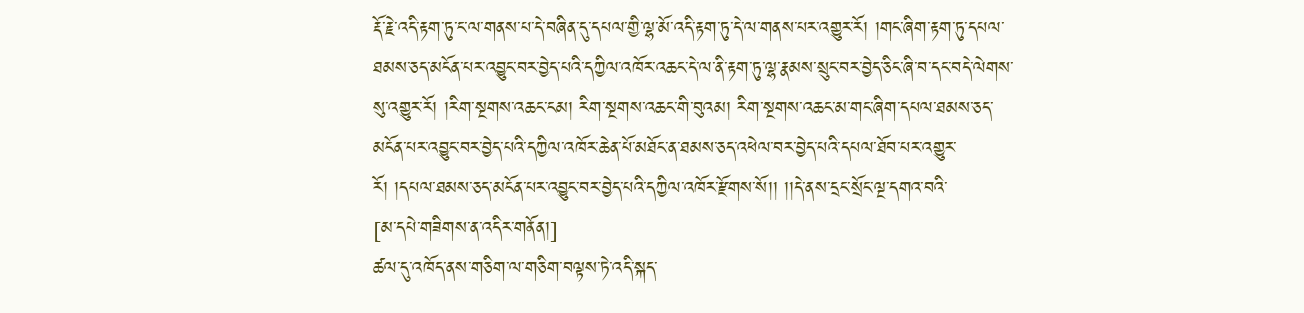རྡོ་རྗེ་འདི་རྟག་ཏུ་ང་ལ་གནས་པ་དེ་བཞིན་དུ་དཔལ་གྱི་ལྷ་མོ་འདི་རྟག་ཏུ་དེ་ལ་གནས་པར་འགྱུར་རོ། །གང་ཞིག་རྟག་ཏུ་དཔལ་ཐམས་ཅད་མངོན་པར་འབྱུང་བར་བྱེད་པའི་དཀྱིལ་འཁོར་འཆང་དེ་ལ་ནི་རྟག་ཏུ་ལྷ་རྣམས་སྲུང་བར་བྱེད་ཅིང་ཞི་བ་དང་བདེ་ལེགས་སུ་འགྱུར་རོ། །རིག་སྔགས་འཆང་ངམ། རིག་སྔགས་འཆང་གི་བུའམ། རིག་སྔགས་འཆང་མ་གང་ཞིག་དཔལ་ཐམས་ཅད་མངོན་པར་འབྱུང་བར་བྱེད་པའི་དཀྱིལ་འཁོར་ཆེན་པོ་མཐོང་ན་ཐམས་ཅད་འཕེལ་བར་བྱེད་པའི་དཔལ་ཐོབ་པར་འགྱུར་རོ། །དཔལ་ཐམས་ཅད་མངོན་པར་འབྱུང་བར་བྱེད་པའི་དཀྱིལ་འཁོར་རྫོགས་སོ།། །།དེ་ནས་དྲང་སྲོང་ལྔ་དགའ་བའི་
[མ་དཔེ་གཟིགས་ན་འདིར་གནོན།]
ཚལ་དུ་འཁོད་ནས་གཅིག་ལ་གཅིག་བལྟས་ཏེ་འདི་སྐད་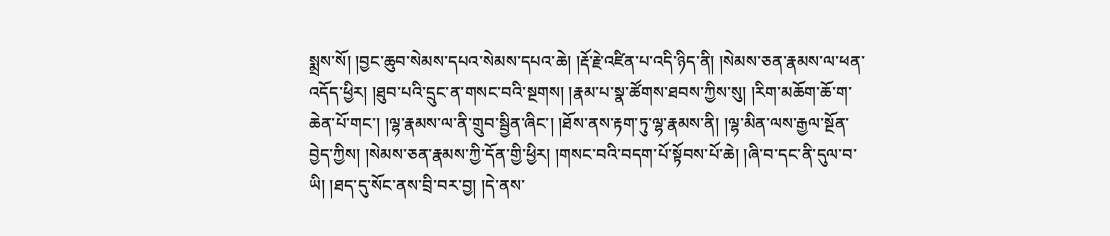སྨྲས་སོ། །བྱང་ཆུབ་སེམས་དཔའ་སེམས་དཔའ་ཆེ། །རྡོ་རྗེ་འཛིན་པ་འདི་ཉིད་ནི། །སེམས་ཅན་རྣམས་ལ་ཕན་འདོད་ཕྱིར། །ཐུབ་པའི་དྲུང་ན་གསང་བའི་སྔགས། །རྣམ་པ་སྣ་ཚོགས་ཐབས་ཀྱིས་སུ། །རིག་མཆོག་ཆོ་ག་ཆེན་པོ་གང་། །ལྷ་རྣམས་ལ་ནི་གྲུབ་སྦྱིན་ཞིང་། །ཐོས་ནས་རྟག་ཏུ་ལྷ་རྣམས་ནི། །ལྷ་མིན་ལས་རྒྱལ་སྔོན་བྱེད་ཀྱིས། །སེམས་ཅན་རྣམས་ཀྱི་དོན་གྱི་ཕྱིར། །གསང་བའི་བདག་པོ་སྟོབས་པོ་ཆེ། །ཞི་བ་དང་ནི་དུལ་བ་ཡི། །ཐད་དུ་སོང་ནས་བྲི་བར་བྱ། །དེ་ནས་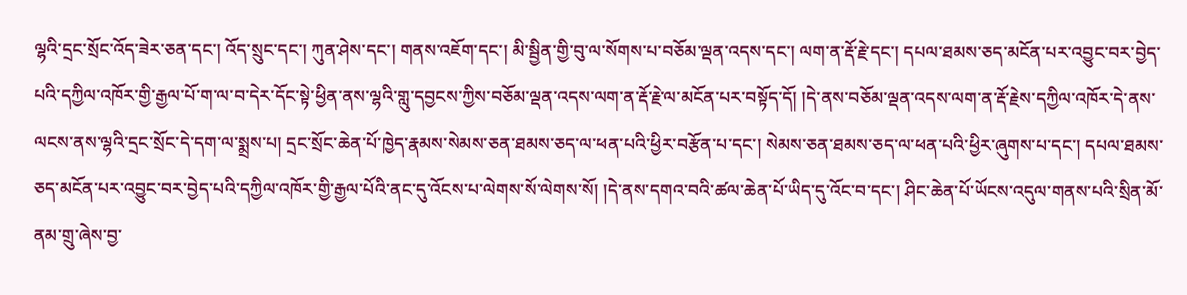ལྷའི་དྲང་སྲོང་འོད་ཟེར་ཅན་དང་། འོད་སྲུང་དང་། ཀུན་ཤེས་དང་། གནས་འཇོག་དང་། མི་སྦྱིན་གྱི་བུ་ལ་སོགས་པ་བཅོམ་ལྡན་འདས་དང་། ལག་ན་རྡོ་རྗེ་དང་། དཔལ་ཐམས་ཅད་མངོན་པར་འབྱུང་བར་བྱེད་པའི་དཀྱིལ་འཁོར་གྱི་རྒྱལ་པོ་ག་ལ་བ་དེར་དོང་སྟེ་ཕྱིན་ནས་ལྷའི་གླུ་དབྱངས་ཀྱིས་བཅོམ་ལྡན་འདས་ལག་ན་རྡོ་རྗེ་ལ་མངོན་པར་བསྟོད་དོ། །དེ་ནས་བཅོམ་ལྡན་འདས་ལག་ན་རྡོ་རྗེས་དཀྱིལ་འཁོར་དེ་ནས་ལངས་ནས་ལྷའི་དྲང་སྲོང་དེ་དག་ལ་སྨྲས་པ། དྲང་སྲོང་ཆེན་པོ་ཁྱེད་རྣམས་སེམས་ཅན་ཐམས་ཅད་ལ་ཕན་པའི་ཕྱིར་བརྩོན་པ་དང་། སེམས་ཅན་ཐམས་ཅད་ལ་ཕན་པའི་ཕྱིར་ཞུགས་པ་དང་། དཔལ་ཐམས་ཅད་མངོན་པར་འབྱུང་བར་བྱེད་པའི་དཀྱིལ་འཁོར་གྱི་རྒྱལ་པོའི་ནང་དུ་འོངས་པ་ལེགས་སོ་ལེགས་སོ། །དེ་ནས་དགའ་བའི་ཚལ་ཆེན་པོ་ཡིད་དུ་འོང་བ་དང་། ཤིང་ཆེན་པོ་ཡོངས་འདུལ་གནས་པའི་སྲིན་མོ་ནམ་གྲུ་ཞེས་བྱ་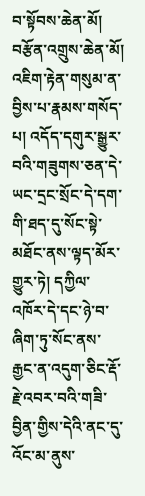བ་སྟོབས་ཆེན་མོ། བརྩོན་འགྲུས་ཆེན་མོ། འཇིག་རྟེན་གསུམ་ན་བྱིས་པ་རྣམས་གསོད་པ། འདོད་དགུར་སྒྱུར་བའི་གཟུགས་ཅན་དེ་ཡང་དྲང་སྲོང་དེ་དག་གི་ཐད་དུ་སོང་སྟེ་མཐོང་ནས་ལྟད་མོར་གྱུར་ཏེ། དཀྱིལ་འཁོར་དེ་དང་ཉེ་བ་ཞིག་ཏུ་སོང་ནས་རྒྱང་ན་འདུག་ཅིང་རྡོ་རྗེ་འབར་བའི་གཟི་བྱིན་གྱིས་དེའི་ནང་དུ་འོང་མ་ནུས་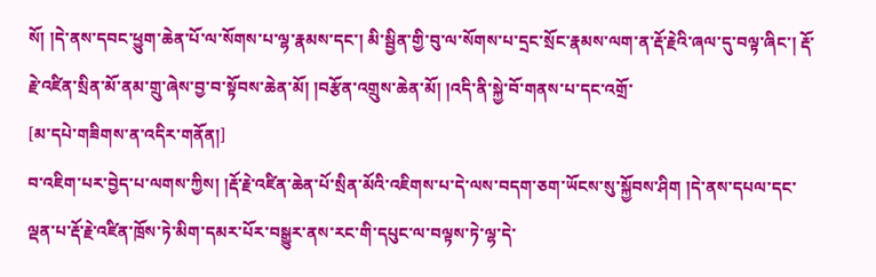སོ། །དེ་ནས་དབང་ཕྱུག་ཆེན་པོ་ལ་སོགས་པ་ལྷ་རྣམས་དང་། མི་སྦྱིན་གྱི་བུ་ལ་སོགས་པ་དྲང་སྲོང་རྣམས་ལག་ན་རྡོ་རྗེའི་ཞལ་དུ་བལྟ་ཞིང་། རྡོ་རྗེ་འཛིན་སྲིན་མོ་ནམ་གྲུ་ཞེས་བྱ་བ་སྟོབས་ཆེན་མོ། །བརྩོན་འགྲུས་ཆེན་མོ། །འདི་ནི་སྐྱེ་བོ་གནས་པ་དང་འགྲོ་
[མ་དཔེ་གཟིགས་ན་འདིར་གནོན།]
བ་འཇིག་པར་བྱེད་པ་ལགས་ཀྱིས། །རྡོ་རྗེ་འཛིན་ཆེན་པོ་སྲིན་མོའི་འཇིགས་པ་དེ་ལས་བདག་ཅག་ཡོངས་སུ་སྐྱོབས་ཤིག །དེ་ནས་དཔལ་དང་ལྡན་པ་རྡོ་རྗེ་འཛིན་ཁྲོས་ཏེ་མིག་དམར་པོར་བསྒྱུར་ནས་རང་གི་དཔུང་ལ་བལྟས་ཏེ་ལྷ་དེ་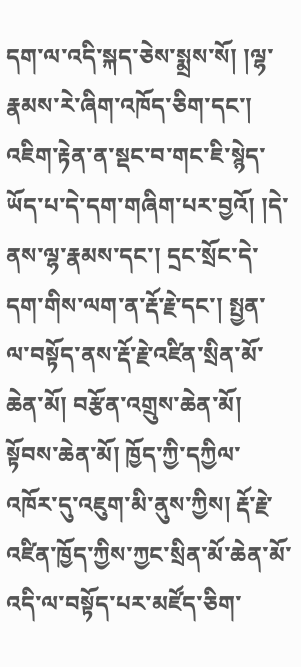དག་ལ་འདི་སྐད་ཅེས་སྨྲས་སོ། །ལྷ་རྣམས་རེ་ཞིག་འཁོད་ཅིག་དང་། འཇིག་རྟེན་ན་སྡང་བ་གང་ཇི་སྙེད་ཡོད་པ་དེ་དག་གཞིག་པར་བྱའོ། །དེ་ནས་ལྷ་རྣམས་དང་། དྲང་སྲོང་དེ་དག་གིས་ལག་ན་རྡོ་རྗེ་དང་། སྤྱན་ལ་བསྟོད་ནས་རྡོ་རྗེ་འཛིན་སྲིན་མོ་ཆེན་མོ། བརྩོན་འགྲུས་ཆེན་མོ། སྟོབས་ཆེན་མོ། ཁྱོད་ཀྱི་དཀྱིལ་འཁོར་དུ་འཇུག་མི་ནུས་ཀྱིས། རྡོ་རྗེ་འཛིན་ཁྱོད་ཀྱིས་ཀྱང་སྲིན་མོ་ཆེན་མོ་འདི་ལ་བསྟོད་པར་མཛོད་ཅིག་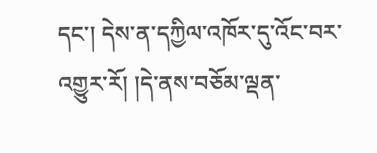དང་། དེས་ན་དཀྱིལ་འཁོར་དུ་འོང་བར་འགྱུར་རོ། །དེ་ནས་བཅོམ་ལྡན་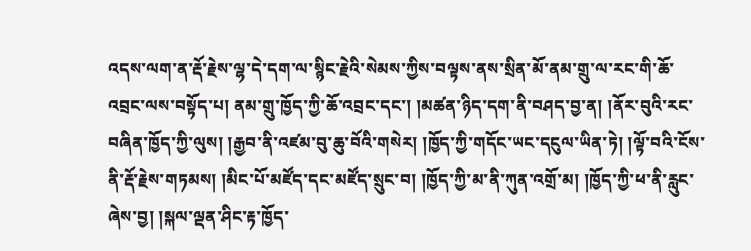འདས་ལག་ན་རྡོ་རྗེས་ལྷ་དེ་དག་ལ་སྙིང་རྗེའི་སེམས་ཀྱིས་བལྟས་ནས་སྲིན་མོ་ནམ་གྲུ་ལ་རང་གི་ཆོ་འབྲང་ལས་བསྟོད་པ། ནམ་གྲུ་ཁྱོད་ཀྱི་ཆོ་འབྲང་དང་། །མཚན་ཉིད་དག་ནི་བཤད་བྱ་ན། །ནོར་བུའི་རང་བཞིན་ཁྱོད་ཀྱི་ལུས། །རྒྱབ་ནི་འཛམ་བུ་ཆུ་བོའི་གསེར། །ཁྱོད་ཀྱི་གདོང་ཡང་དངུལ་ཡིན་ཏེ། །ལྟོ་བའི་ངོས་ནི་རྡོ་རྗེས་གཏམས། །མིང་པོ་མཛོད་དང་མཛོད་སྲུང་བ། །ཁྱོད་ཀྱི་མ་ནི་ཀུན་འགྲོ་མ། །ཁྱོད་ཀྱི་ཕ་ནི་རླུང་ཞེས་བྱ། །སྐལ་ལྡན་ཤིང་རྟ་ཁྱོད་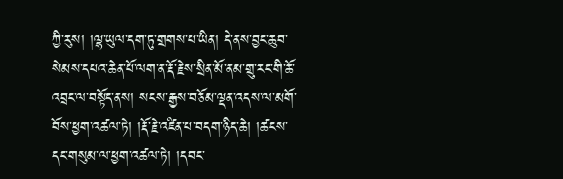ཀྱི་རུས། །ལྷ་ཡུལ་དག་ཏུ་གྲགས་པ་ཡིན། དེ་ནས་བྱང་ཆུབ་སེམས་དཔའ་ཆེན་པོ་ལག་ན་རྡོ་རྗེས་སྲིན་མོ་ནམ་གྲུ་རང་གི་ཆོ་འབྲང་ལ་བསྟོད་ནས། སངས་རྒྱས་བཅོམ་ལྡན་འདས་ལ་མགོ་བོས་ཕྱག་འཚལ་ཏེ། །རྡོ་རྗེ་འཛིན་པ་བདག་ཉིད་ཆེ། །ཚངས་དང་གསུམ་ལ་ཕྱག་འཚལ་ཏེ། །དབང་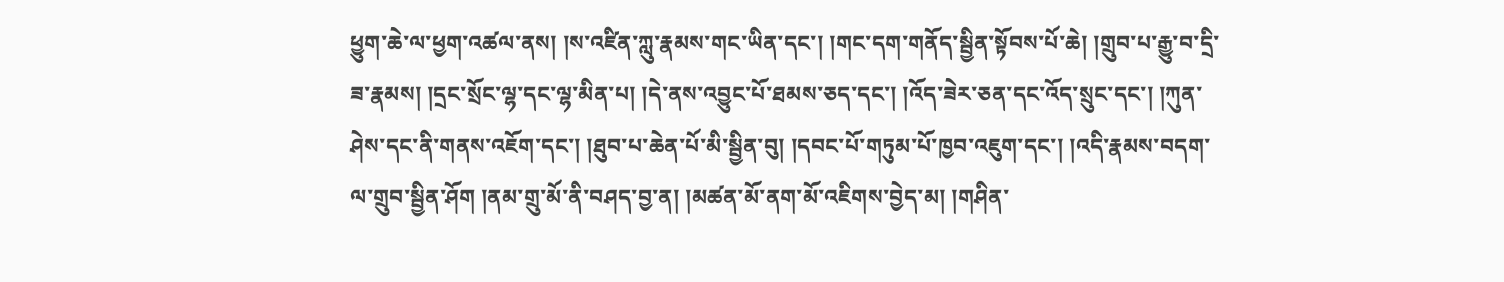ཕྱུག་ཆེ་ལ་ཕྱག་འཚལ་ནས། །ས་འཛིན་ཀླུ་རྣམས་གང་ཡིན་དང་། །གང་དག་གནོད་སྦྱིན་སྟོབས་པོ་ཆེ། །གྲུབ་པ་རྒྱུ་བ་དྲི་ཟ་རྣམས། །དྲང་སྲོང་ལྷ་དང་ལྷ་མིན་པ། །དེ་ནས་འབྱུང་པོ་ཐམས་ཅད་དང་། །འོད་ཟེར་ཅན་དང་འོད་སྲུང་དང་། །ཀུན་ཤེས་དང་ནི་གནས་འཇོག་དང་། །ཐུབ་པ་ཆེན་པོ་མི་སྦྱིན་བུ། །དབང་པོ་གཏུམ་པོ་ཁྱབ་འཇུག་དང་། །འདི་རྣམས་བདག་ལ་གྲུབ་སྦྱིན་ཤོག །ནམ་གྲུ་མོ་ནི་བཤད་བྱ་ན། །མཚན་མོ་ནག་མོ་འཇིགས་བྱེད་མ། །གཤིན་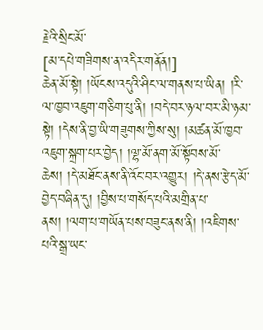རྗེའི་སྲིང་མོ་
[མ་དཔེ་གཟིགས་ན་འདིར་གནོན།]
ཆེན་མོ་སྟེ། །ཡོངས་འདུའི་ཤིང་ལ་གནས་པ་ཡིན། །རི་ལ་ཁྱབ་འཇུག་གཅིག་པུ་ནི། །བདེ་བར་ཉལ་བར་མི་ཉམ་སྟེ། །དེས་ནི་བྱ་ཡི་གཟུགས་ཀྱིས་སུ། །མཚན་མོ་ཁྱབ་འཇུག་སྐྲག་པར་བྱེད། །ལྷ་མོ་ནག་མོ་སྟོབས་མོ་ཆེས། །དེ་མཐོང་ནས་ནི་འོང་བར་འགྱུར། །དེ་ནས་རྩེད་མོ་བྱེད་བཞིན་དུ། །བྱིས་པ་གསོད་པའི་མགྲིན་པ་ནས། །ལག་པ་གཡོན་པས་བཟུང་ནས་ནི། །འཇིགས་པའི་སྒྲ་ཡང་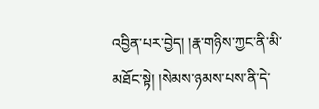འབྱིན་པར་བྱེད། །རྣ་གཉིས་ཀྱང་ནི་མི་མཐོང་སྟེ། །སེམས་ཉམས་པས་ནི་དེ་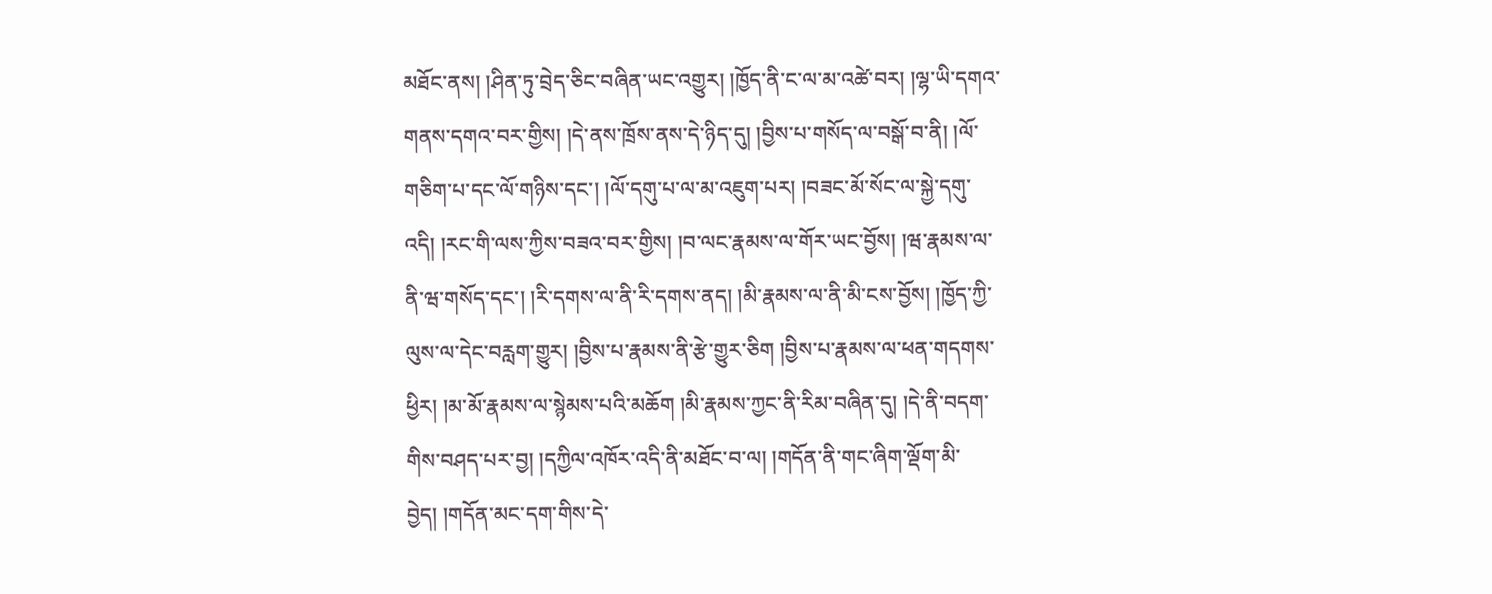མཐོང་ནས། །ཤིན་ཏུ་བྲེད་ཅིང་བཞིན་ཡང་འགྱུར། །ཁྱོད་ནི་ང་ལ་མ་འཚེ་བར། །ལྷ་ཡི་དགའ་གནས་དགའ་བར་གྱིས། །དེ་ནས་ཁྲོས་ནས་དེ་ཉིད་དུ། །བྱིས་པ་གསོད་ལ་བསྒོ་བ་ནི། །ལོ་གཅིག་པ་དང་ལོ་གཉིས་དང་། །ལོ་དགུ་པ་ལ་མ་འཇུག་པར། །བཟང་མོ་སོང་ལ་སྐྱེ་དགུ་འདི། །རང་གི་ལས་ཀྱིས་བཟའ་བར་གྱིས། །བ་ལང་རྣམས་ལ་གོར་ཡང་བྱོས། །ཝ་རྣམས་ལ་ནི་ཝ་གསོད་དང་། །རི་དགས་ལ་ནི་རི་དགས་ནད། །མི་རྣམས་ལ་ནི་མི་ངས་བྱོས། །ཁྱོད་ཀྱི་ལུས་ལ་དེང་བརླག་གྱུར། །བྱིས་པ་རྣམས་ནི་རྩེ་གྱུར་ཅིག །བྱིས་པ་རྣམས་ལ་ཕན་གདགས་ཕྱིར། །མ་མོ་རྣམས་ལ་སྙེམས་པའི་མཆོག །མི་རྣམས་ཀྱང་ནི་རིམ་བཞིན་དུ། །དེ་ནི་བདག་གིས་བཤད་པར་བྱ། །དཀྱིལ་འཁོར་འདི་ནི་མཐོང་བ་ལ། །གདོན་ནི་གང་ཞིག་ལྡོག་མི་བྱེད། །གདོན་མང་དག་གིས་དེ་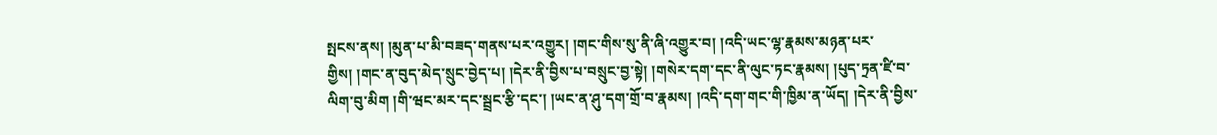སྤངས་ནས། །མུན་པ་མི་བཟད་གནས་པར་འགྱུར། །གང་གིས་སུ་ནི་ཞི་འགྱུར་བ། །འདི་ཡང་ལྷ་རྣམས་མཉན་པར་གྱིས། །གང་ན་བུད་མེད་སྲུང་བྱེད་པ། །དེར་ནི་བྱིས་པ་བསྲུང་བྱ་སྟེ། །གསེར་དག་དང་ནི་ལུང་ཏང་རྣམས། །པུད་ཏྲན་ཛི་བ་ལིག་བུ་མིག །གི་ཝང་མར་དང་སྦྲང་རྩི་དང་། །ཡང་ན་ཤུ་དག་གྲོ་བ་རྣམས། །འདི་དག་གང་གི་ཁྱིམ་ན་ཡོད། །དེར་ནི་བྱིས་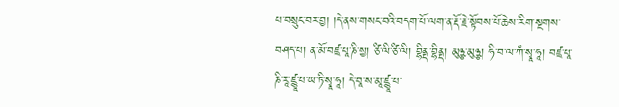པ་བསྲུང་བར་བྱ། །དེ་ནས་གསང་བའི་བདག་པོ་ལག་ན་རྡོ་རྗེ་སྟོབས་པོ་ཆེས་རིག་སྔགས་བཤད་པ། ན་མོ་བཛྲ་པཱ་ཎི་སྱ། ཙི་ལི་ཙི་ལི། བྷིནྡ་བྷིནྡ། མུཉྩ་མུཉྩ། ཧི་བ་ལ་ཀཾ་སྭཱ་ཧཱ། བཛྲ་པཱ་ཎི་རཱ་ཛྙཱ་པ་ཡ་ཏི་སྭཱ་ཧཱ། དེ་བཱ་ས་མཱ་ཛྙཱ་པ་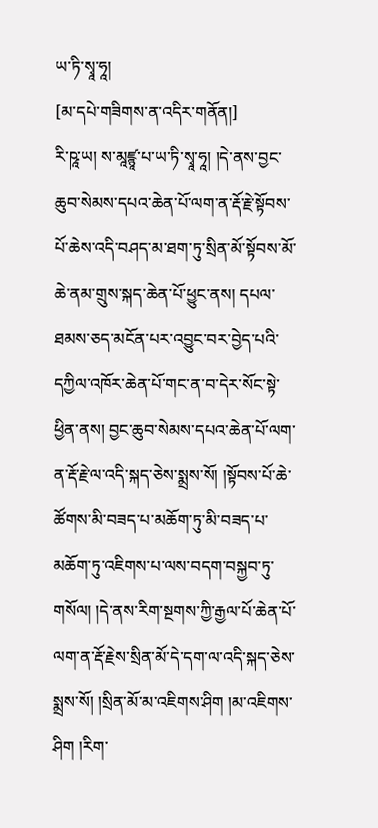ཡ་ཏི་སྭཱ་ཧཱ།
[མ་དཔེ་གཟིགས་ན་འདིར་གནོན།]
རི་ཥཱ་ཡ། ས་མཱཛྙཱ་པ་ཡ་ཏི་སྭཱ་ཧཱ། །དེ་ནས་བྱང་ཆུབ་སེམས་དཔའ་ཆེན་པོ་ལག་ན་རྡོ་རྗེ་སྟོབས་པོ་ཆེས་འདི་བཤད་མ་ཐག་ཏུ་སྲིན་མོ་སྟོབས་མོ་ཆེ་ནམ་གྲུས་སྐད་ཆེན་པོ་ཕྱུང་ནས། དཔལ་ཐམས་ཅད་མངོན་པར་འབྱུང་བར་བྱེད་པའི་དཀྱིལ་འཁོར་ཆེན་པོ་གང་ན་བ་དེར་སོང་སྟེ་ཕྱིན་ནས། བྱང་ཆུབ་སེམས་དཔའ་ཆེན་པོ་ལག་ན་རྡོ་རྗེ་ལ་འདི་སྐད་ཅེས་སྨྲས་སོ། །སྟོབས་པོ་ཆེ་ཚོགས་མི་བཟད་པ་མཆོག་ཏུ་མི་བཟད་པ་མཆོག་ཏུ་འཇིགས་པ་ལས་བདག་བསྐྱབ་ཏུ་གསོལ། །དེ་ནས་རིག་སྔགས་ཀྱི་རྒྱལ་པོ་ཆེན་པོ་ལག་ན་རྡོ་རྗེས་སྲིན་མོ་དེ་དག་ལ་འདི་སྐད་ཅེས་སྨྲས་སོ། །སྲིན་མོ་མ་འཇིགས་ཤིག །མ་འཇིགས་ཤིག །རིག་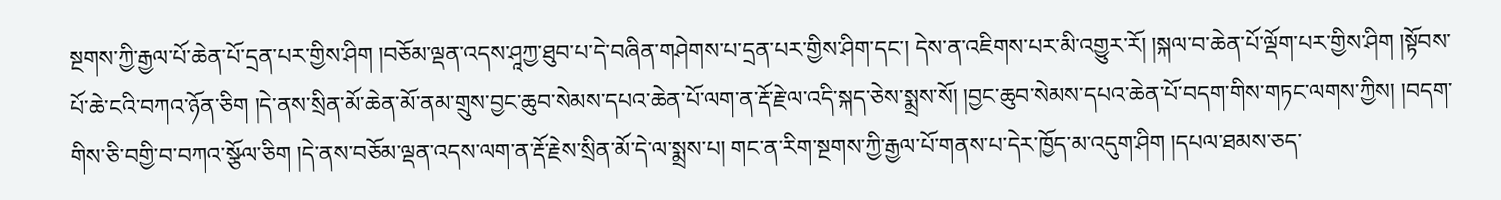སྔགས་ཀྱི་རྒྱལ་པོ་ཆེན་པོ་དྲན་པར་གྱིས་ཤིག །བཅོམ་ལྡན་འདས་ཤཱཀྱ་ཐུབ་པ་དེ་བཞིན་གཤེགས་པ་དྲན་པར་གྱིས་ཤིག་དང་། དེས་ན་འཇིགས་པར་མི་འགྱུར་རོ། །སྐལ་བ་ཆེན་པོ་ལྡོག་པར་གྱིས་ཤིག །སྟོབས་པོ་ཆེ་ངའི་བཀའ་ཉོན་ཅིག །དེ་ནས་སྲིན་མོ་ཆེན་མོ་ནམ་གྲུས་བྱང་ཆུབ་སེམས་དཔའ་ཆེན་པོ་ལག་ན་རྡོ་རྗེ་ལ་འདི་སྐད་ཅེས་སྨྲས་སོ། །བྱང་ཆུབ་སེམས་དཔའ་ཆེན་པོ་བདག་གིས་གཏང་ལགས་ཀྱིས། །བདག་གིས་ཅི་བགྱི་བ་བཀའ་སྩོལ་ཅིག །དེ་ནས་བཅོམ་ལྡན་འདས་ལག་ན་རྡོ་རྗེས་སྲིན་མོ་དེ་ལ་སྨྲས་པ། གང་ན་རིག་སྔགས་ཀྱི་རྒྱལ་པོ་གནས་པ་དེར་ཁྱོད་མ་འདུག་ཤིག །དཔལ་ཐམས་ཅད་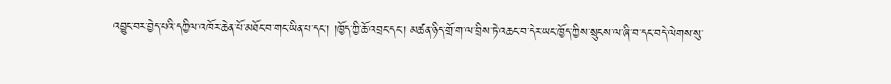འབྱུང་བར་བྱེད་པའི་དཀྱིལ་འཁོར་ཆེན་པོ་མཐོང་བ་གང་ཡིན་པ་དང་། །ཁྱོད་ཀྱི་ཆོ་འབྲང་དང་། མཚན་ཉིད་གྲོ་ག་ལ་བྲིས་ཏེ་འཆང་བ་དེར་ཡང་ཁྱོད་ཀྱིས་སྲུངས་ལ་ཞི་བ་དང་བདེ་ལེགས་སུ་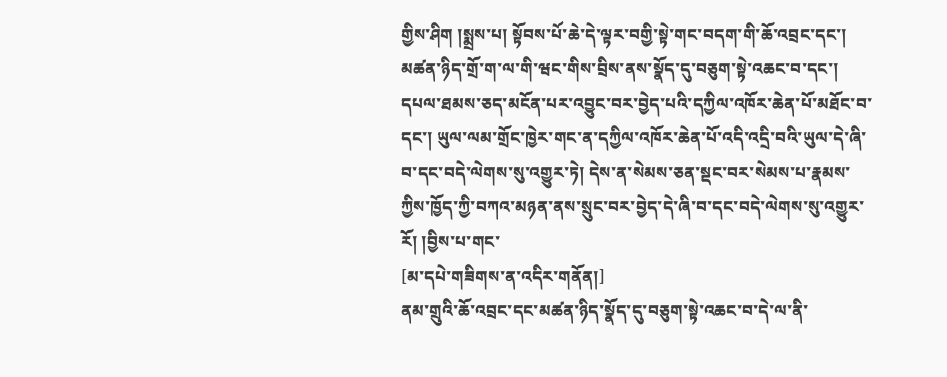གྱིས་ཤིག །སྨྲས་པ། སྟོབས་པོ་ཆེ་དེ་ལྟར་བགྱི་སྟེ་གང་བདག་གི་ཆོ་འབྲང་དང་། མཚན་ཉིད་གྲོ་ག་ལ་གི་ཝང་གིས་བྲིས་ནས་སྣོད་དུ་བཅུག་སྟེ་འཆང་བ་དང་། དཔལ་ཐམས་ཅད་མངོན་པར་འབྱུང་བར་བྱེད་པའི་དཀྱིལ་འཁོར་ཆེན་པོ་མཐོང་བ་དང་། ཡུལ་ལམ་གྲོང་ཁྱེར་གང་ན་དཀྱིལ་འཁོར་ཆེན་པོ་འདི་འདྲི་བའི་ཡུལ་དེ་ཞི་བ་དང་བདེ་ལེགས་སུ་འགྱུར་ཏེ། དེས་ན་སེམས་ཅན་སྡང་བར་སེམས་པ་རྣམས་ཀྱིས་ཁྱོད་ཀྱི་བཀའ་མཉན་ནས་སྲུང་བར་བྱེད་དེ་ཞི་བ་དང་བདེ་ལེགས་སུ་འགྱུར་རོ། །བྱིས་པ་གང་
[མ་དཔེ་གཟིགས་ན་འདིར་གནོན།]
ནམ་གྲུའི་ཆོ་འབྲང་དང་མཚན་ཉིད་སྣོད་དུ་བཅུག་སྟེ་འཆང་བ་དེ་ལ་ནི་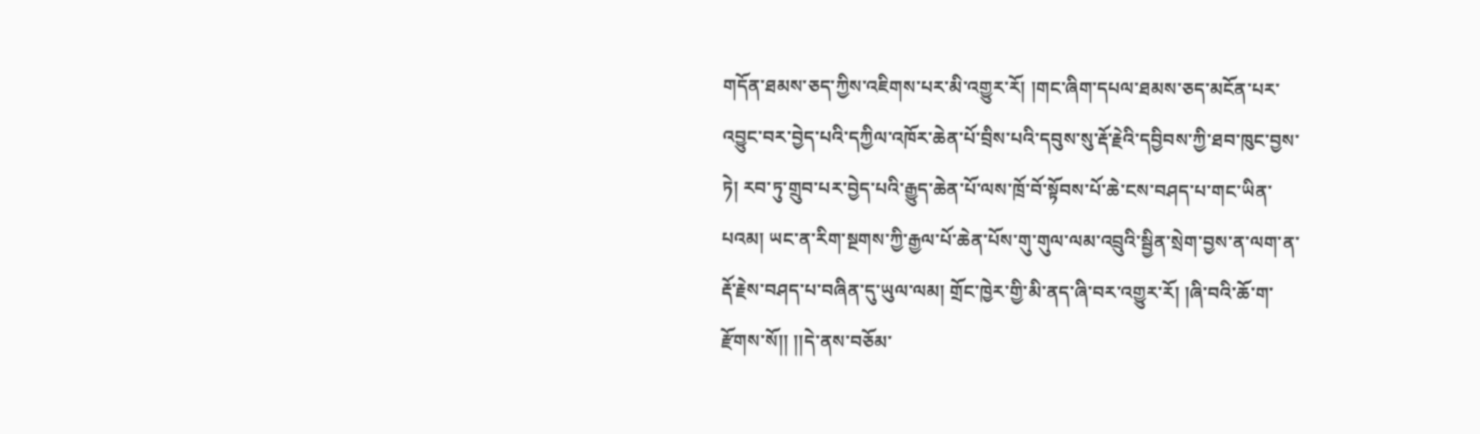གདོན་ཐམས་ཅད་ཀྱིས་འཇིགས་པར་མི་འགྱུར་རོ། །གང་ཞིག་དཔལ་ཐམས་ཅད་མངོན་པར་འབྱུང་བར་བྱེད་པའི་དཀྱིལ་འཁོར་ཆེན་པོ་བྲིས་པའི་དབུས་སུ་རྡོ་རྗེའི་དབྱིབས་ཀྱི་ཐབ་ཁུང་བྱས་ཏེ། རབ་ཏུ་གྲུབ་པར་བྱེད་པའི་རྒྱུད་ཆེན་པོ་ལས་ཁྲོ་བོ་སྟོབས་པོ་ཆེ་ངས་བཤད་པ་གང་ཡིན་པའམ། ཡང་ན་རིག་སྔགས་ཀྱི་རྒྱལ་པོ་ཆེན་པོས་གུ་གུལ་ལམ་འབྲུའི་སྦྱིན་སྲེག་བྱས་ན་ལག་ན་རྡོ་རྗེས་བཤད་པ་བཞིན་དུ་ཡུལ་ལམ། གྲོང་ཁྱེར་གྱི་མི་ནད་ཞི་བར་འགྱུར་རོ། །ཞི་བའི་ཆོ་ག་རྫོགས་སོ།། །།དེ་ནས་བཅོམ་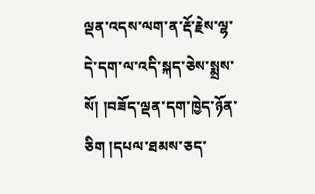ལྡན་འདས་ལག་ན་རྡོ་རྗེས་ལྷ་དེ་དག་ལ་འདི་སྐད་ཅེས་སྨྲས་སོ། །བཟོད་ལྡན་དག་ཁྱེད་ཉོན་ཅིག །དཔལ་ཐམས་ཅད་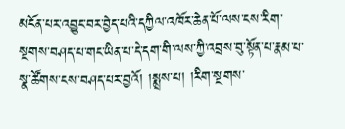མངོན་པར་འབྱུང་བར་བྱེད་པའི་དཀྱིལ་འཁོར་ཆེན་པོ་ལས་ངས་རིག་སྔགས་བཤད་པ་གང་ཡིན་པ་དེ་དག་གི་ལས་ཀྱི་འབྲས་བུ་སྟོན་པ་རྣམ་པ་སྣ་ཚོགས་ངས་བཤད་པར་བྱའོ། །སྨྲས་པ། །རིག་སྔགས་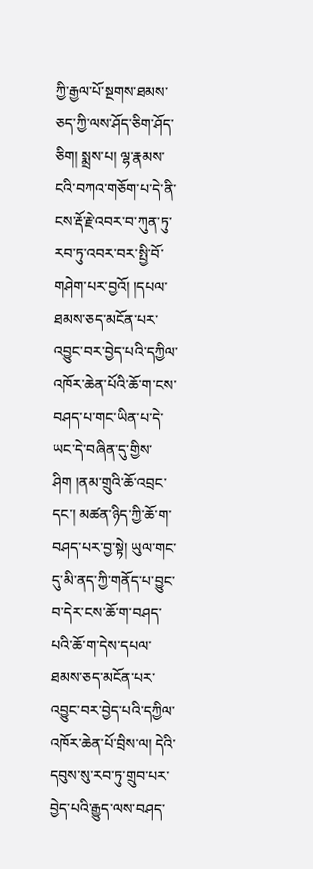ཀྱི་རྒྱལ་པོ་སྔགས་ཐམས་ཅད་ཀྱི་ལས་ཤོད་ཅིག་ཤོད་ཅིག། སྨྲས་པ། ལྷ་རྣམས་ངའི་བཀའ་གཅོག་པ་དེ་ནི་ངས་རྡོ་རྗེ་འབར་བ་ཀུན་ཏུ་རབ་ཏུ་འབར་བར་སྤྱི་བོ་གཤེག་པར་བྱའོ། །དཔལ་ཐམས་ཅད་མངོན་པར་འབྱུང་བར་བྱེད་པའི་དཀྱིལ་འཁོར་ཆེན་པོའི་ཆོ་ག་ངས་བཤད་པ་གང་ཡིན་པ་དེ་ཡང་དེ་བཞིན་དུ་གྱིས་ཤིག །ནམ་གྲུའི་ཆོ་འབྲང་དང་། མཚན་ཉིད་ཀྱི་ཆོ་ག་བཤད་པར་བྱ་སྟེ། ཡུལ་གང་དུ་མི་ནད་ཀྱི་གནོད་པ་བྱུང་བ་དེར་ངས་ཆོ་ག་བཤད་པའི་ཆོ་ག་དེས་དཔལ་ཐམས་ཅད་མངོན་པར་འབྱུང་བར་བྱེད་པའི་དཀྱིལ་འཁོར་ཆེན་པོ་བྲིས་ལ། དེའི་དབུས་སུ་རབ་ཏུ་གྲུབ་པར་བྱེད་པའི་རྒྱུད་ལས་བཤད་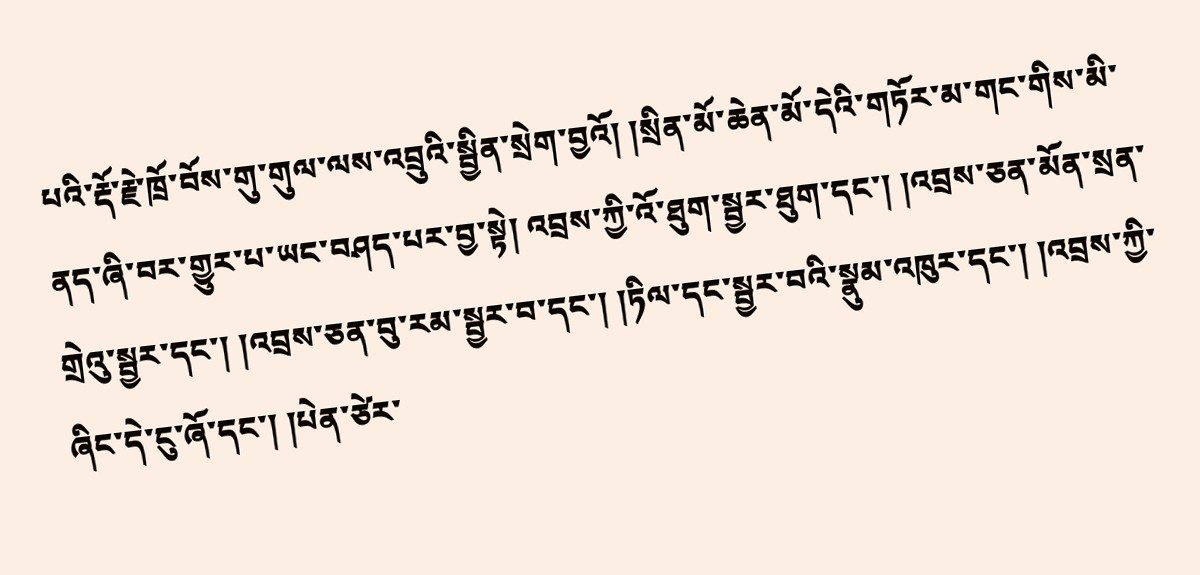པའི་རྡོ་རྗེ་ཁྲོ་བོས་གུ་གུལ་ལས་འབྲུའི་སྦྱིན་སྲེག་བྱའོ། །སྲིན་མོ་ཆེན་མོ་དེའི་གཏོར་མ་གང་གིས་མི་ནད་ཞི་བར་གྱུར་པ་ཡང་བཤད་པར་བྱ་སྟེ། འབྲས་ཀྱི་འོ་ཐུག་སྦྱར་ཐུག་དང་། །འབྲས་ཅན་མོན་སྲན་གྲེའུ་སྦྱར་དང་། །འབྲས་ཅན་བུ་རམ་སྦྱར་བ་དང་། །ཏིལ་དང་སྦྱར་བའི་སྣུམ་འཁུར་དང་། །འབྲས་ཀྱི་ཞིང་དེ་ངུ་ཞོ་དང་། །པེན་ཙེར་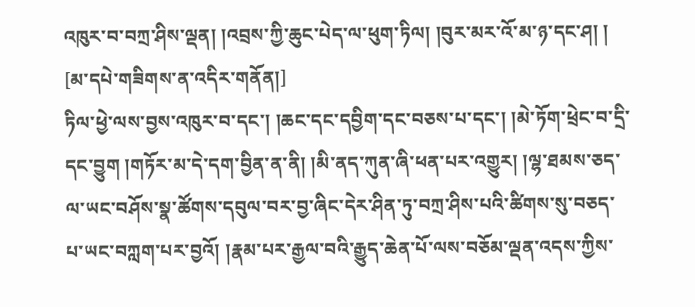འཁུར་བ་བཀྲ་ཤིས་ལྡན། །འབྲས་ཀྱི་ཆུང་པེད་ལ་ཕུག་ཏིལ། །བུར་མར་འོ་མ་ཉ་དང་ཤ། །
[མ་དཔེ་གཟིགས་ན་འདིར་གནོན།]
ཏིལ་ཕྱེ་ལས་བྱས་འཁུར་བ་དང་། །ཆང་དང་དབྱིག་དང་བཅས་པ་དང་། །མེ་ཏོག་ཕྲེང་བ་དྲི་དང་བྱུག །གཏོར་མ་དེ་དག་བྱིན་ན་ནི། །མི་ནད་ཀུན་ཞི་ཕན་པར་འགྱུར། །ལྷ་ཐམས་ཅད་ལ་ཡང་བཤོས་སྣ་ཚོགས་དབུལ་བར་བྱ་ཞིང་དེར་ཤིན་ཏུ་བཀྲ་ཤིས་པའི་ཚིགས་སུ་བཅད་པ་ཡང་བཀླག་པར་བྱའོ། །རྣམ་པར་རྒྱལ་བའི་རྒྱུད་ཆེན་པོ་ལས་བཅོམ་ལྡན་འདས་ཀྱིས་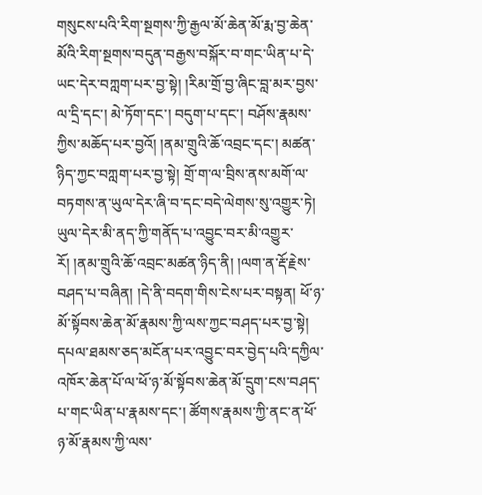གསུངས་པའི་རིག་སྔགས་ཀྱི་རྒྱལ་མོ་ཆེན་མོ་རྨ་བྱ་ཆེན་མོའི་རིག་སྔགས་བདུན་བརྒྱས་བསྐོར་བ་གང་ཡིན་པ་དེ་ཡང་དེར་བཀླག་པར་བྱ་སྟེ། །རིམ་གྲོ་བྱ་ཞིང་བླ་མར་བྱས་ལ་དྲི་དང་། མེ་ཏོག་དང་། བདུག་པ་དང་། བཤོས་རྣམས་ཀྱིས་མཆོད་པར་བྱའོ། །ནམ་གྲུའི་ཆོ་འབྲང་དང་། མཚན་ཉིད་ཀྱང་བཀླག་པར་བྱ་སྟེ། གྲོ་ག་ལ་བྲིས་ནས་མགོ་ལ་བཏགས་ན་ཡུལ་དེར་ཞི་བ་དང་བདེ་ལེགས་སུ་འགྱུར་ཏེ། ཡུལ་དེར་མི་ནད་ཀྱི་གནོད་པ་འབྱུང་བར་མི་འགྱུར་རོ། །ནམ་གྲུའི་ཆོ་འབྲང་མཚན་ཉིད་ནི། །ལག་ན་རྡོ་རྗེས་བཤད་པ་བཞིན། །དེ་ནི་བདག་གིས་ངེས་པར་བསྟན། ཕོ་ཉ་མོ་སྟོབས་ཆེན་མོ་རྣམས་ཀྱི་ལས་ཀྱང་བཤད་པར་བྱ་སྟེ། དཔལ་ཐམས་ཅད་མངོན་པར་འབྱུང་བར་བྱེད་པའི་དཀྱིལ་འཁོར་ཆེན་པོ་ལ་ཕོ་ཉ་མོ་སྟོབས་ཆེན་མོ་དྲུག་ངས་བཤད་པ་གང་ཡིན་པ་རྣམས་དང་། ཚོགས་རྣམས་ཀྱི་ནང་ན་ཕོ་ཉ་མོ་རྣམས་ཀྱི་ལས་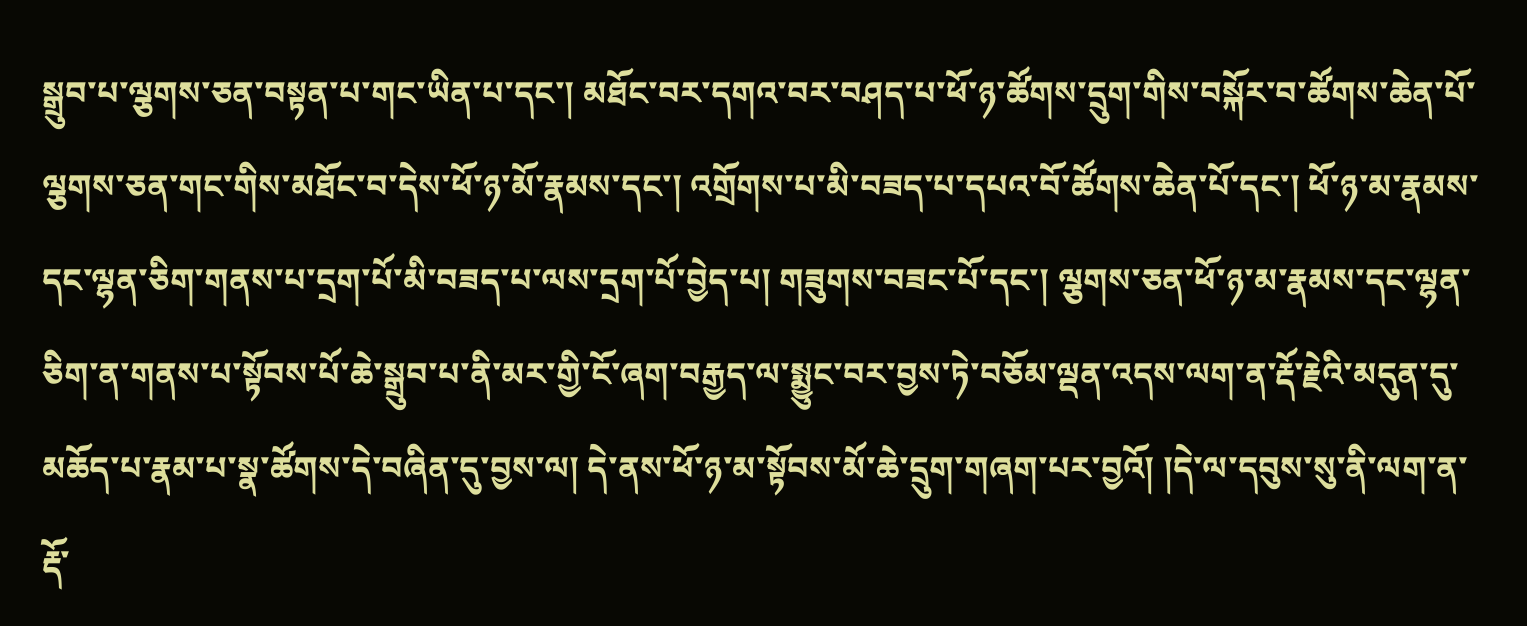སྒྲུབ་པ་ལྕགས་ཅན་བསྟན་པ་གང་ཡིན་པ་དང་། མཐོང་བར་དགའ་བར་བཤད་པ་ཕོ་ཉ་ཚོགས་དྲུག་གིས་བསྐོར་བ་ཚོགས་ཆེན་པོ་ལྕགས་ཅན་གང་གིས་མཐོང་བ་དེས་ཕོ་ཉ་མོ་རྣམས་དང་། འགྲོགས་པ་མི་བཟད་པ་དཔའ་བོ་ཚོགས་ཆེན་པོ་དང་། ཕོ་ཉ་མ་རྣམས་དང་ལྷན་ཅིག་གནས་པ་དྲག་པོ་མི་བཟད་པ་ལས་དྲག་པོ་བྱེད་པ། གཟུགས་བཟང་པོ་དང་། ལྕགས་ཅན་ཕོ་ཉ་མ་རྣམས་དང་ལྷན་ཅིག་ན་གནས་པ་སྟོབས་པོ་ཆེ་སྒྲུབ་པ་ནི་མར་གྱི་ངོ་ཞག་བརྒྱད་ལ་སྨྱུང་བར་བྱས་ཏེ་བཅོམ་ལྡན་འདས་ལག་ན་རྡོ་རྗེའི་མདུན་དུ་མཆོད་པ་རྣམ་པ་སྣ་ཚོགས་དེ་བཞིན་དུ་བྱས་ལ། དེ་ནས་ཕོ་ཉ་མ་སྟོབས་མོ་ཆེ་དྲུག་གཞག་པར་བྱའོ། །དེ་ལ་དབུས་སུ་ནི་ལག་ན་རྡོ་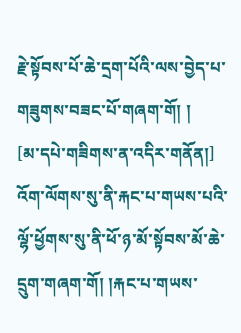རྗེ་སྟོབས་པོ་ཆེ་དྲག་པོའི་ལས་བྱེད་པ་གཟུགས་བཟང་པོ་གཞག་གོ། །
[མ་དཔེ་གཟིགས་ན་འདིར་གནོན།]
འོག་ལོགས་སུ་ནི་རྐང་པ་གཡས་པའི་ལྷོ་ཕྱོགས་སུ་ནི་ཕོ་ཉ་མོ་སྟོབས་མོ་ཆེ་དྲུག་གཞག་གོ། །རྐང་པ་གཡས་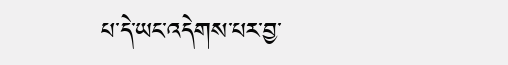པ་དེ་ཡང་འདེགས་པར་བྱ་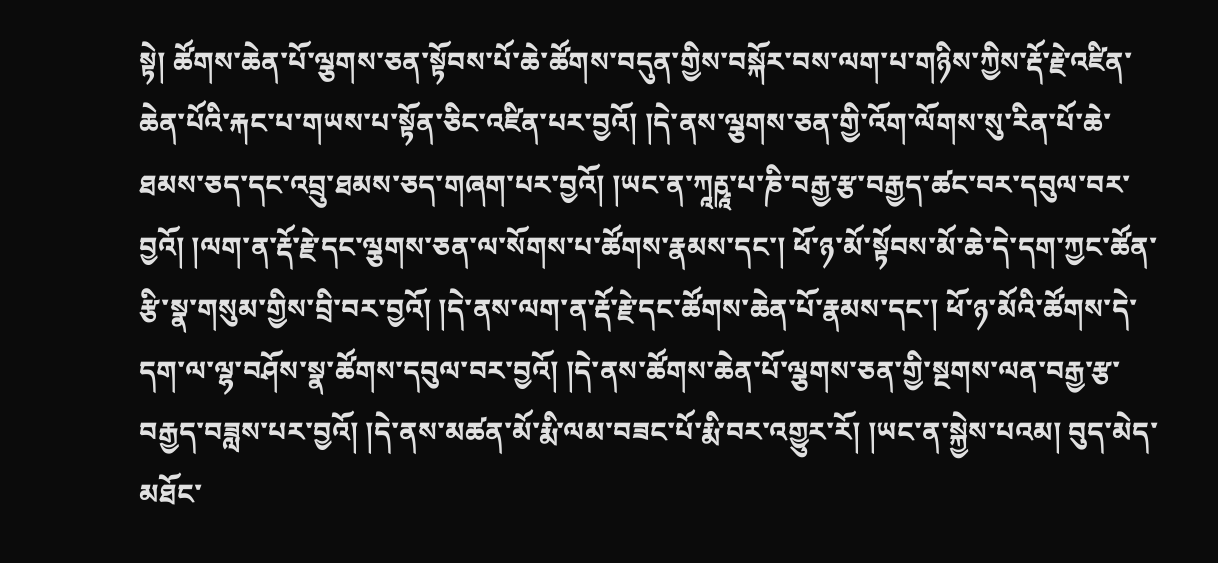སྟེ། ཚོགས་ཆེན་པོ་ལྕགས་ཅན་སྟོབས་པོ་ཆེ་ཚོགས་བདུན་གྱིས་བསྐོར་བས་ལག་པ་གཉིས་ཀྱིས་རྡོ་རྗེ་འཛིན་ཆེན་པོའི་རྐང་པ་གཡས་པ་སྟོན་ཅིང་འཛིན་པར་བྱའོ། །དེ་ནས་ལྕགས་ཅན་གྱི་འོག་ལོགས་སུ་རིན་པོ་ཆེ་ཐམས་ཅད་དང་འབྲུ་ཐམས་ཅད་གཞག་པར་བྱའོ། །ཡང་ན་ཀཱརྵཱ་པ་ཎི་བརྒྱ་རྩ་བརྒྱད་ཚང་བར་དབུལ་བར་བྱའོ། །ལག་ན་རྡོ་རྗེ་དང་ལྕགས་ཅན་ལ་སོགས་པ་ཚོགས་རྣམས་དང་། ཕོ་ཉ་མོ་སྟོབས་མོ་ཆེ་དེ་དག་ཀྱང་ཚོན་རྩི་སྣ་གསུམ་གྱིས་བྲི་བར་བྱའོ། །དེ་ནས་ལག་ན་རྡོ་རྗེ་དང་ཚོགས་ཆེན་པོ་རྣམས་དང་། ཕོ་ཉ་མོའི་ཚོགས་དེ་དག་ལ་ལྷ་བཤོས་སྣ་ཚོགས་དབུལ་བར་བྱའོ། །དེ་ནས་ཚོགས་ཆེན་པོ་ལྕགས་ཅན་གྱི་སྔགས་ལན་བརྒྱ་རྩ་བརྒྱད་བཟླས་པར་བྱའོ། །དེ་ནས་མཚན་མོ་རྨི་ལམ་བཟང་པོ་རྨི་བར་འགྱུར་རོ། །ཡང་ན་སྐྱེས་པའམ། བུད་མེད་མཐོང་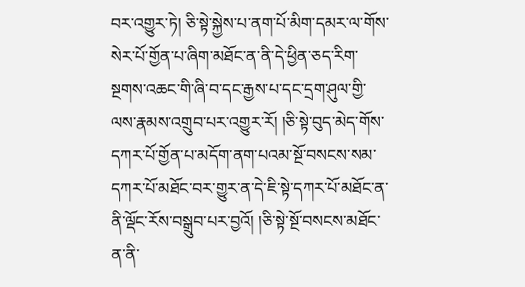བར་འགྱུར་ཏེ། ཅི་སྟེ་སྐྱེས་པ་ནག་པོ་མིག་དམར་ལ་གོས་སེར་པོ་གྱོན་པ་ཞིག་མཐོང་ན་ནི་དེ་ཕྱིན་ཅད་རིག་སྔགས་འཆང་གི་ཞི་བ་དང་རྒྱས་པ་དང་དྲག་ཤུལ་གྱི་ལས་རྣམས་འགྲུབ་པར་འགྱུར་རོ། །ཅི་སྟེ་བུད་མེད་གོས་དཀར་པོ་གྱོན་པ་མདོག་ནག་པའམ་སྔོ་བསངས་སམ་དཀར་པོ་མཐོང་བར་གྱུར་ན་དེ་ཇི་སྟེ་དཀར་པོ་མཐོང་ན་ནི་ལྡོང་རོས་བསྒྲུབ་པར་བྱའོ། །ཅི་སྟེ་སྔོ་བསངས་མཐོང་ན་ནི་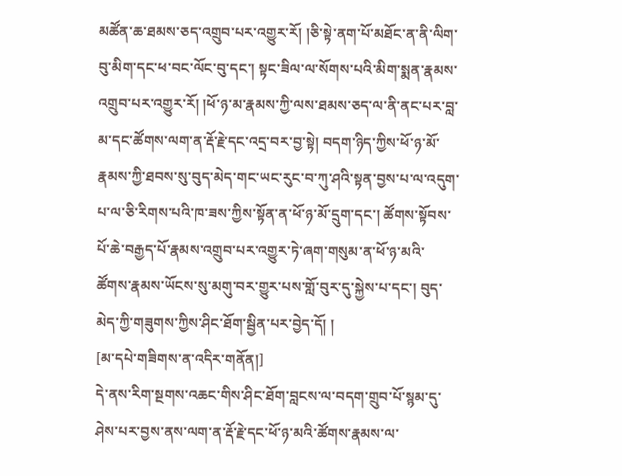མཚོན་ཆ་ཐམས་ཅད་འགྲུབ་པར་འགྱུར་རོ། །ཅི་སྟེ་ནག་པོ་མཐོང་ན་ནི་ལིག་བུ་མིག་དང་ཕ་བང་ལོང་བུ་དང་། སྟང་ཟིལ་ལ་སོགས་པའི་མིག་སྨན་རྣམས་འགྲུབ་པར་འགྱུར་རོ། །ཕོ་ཉ་མ་རྣམས་ཀྱི་ལས་ཐམས་ཅད་ལ་ནི་ནང་པར་བླ་མ་དང་ཚོགས་ལག་ན་རྡོ་རྗེ་དང་འདྲ་བར་བྱ་སྟེ། བདག་ཉིད་ཀྱིས་ཕོ་ཉ་མོ་རྣམས་ཀྱི་ཐབས་སུ་བུད་མེད་གང་ཡང་རུང་བ་ཀུ་ཤའི་སྟན་བྱས་པ་ལ་འདུག་པ་ལ་ཅི་རིགས་པའི་ཁ་ཟས་ཀྱིས་སྟོན་ན་ཕོ་ཉ་མོ་དྲུག་དང་། ཚོགས་སྟོབས་པོ་ཆེ་བརྒྱད་པོ་རྣམས་འགྲུབ་པར་འགྱུར་ཏེ་ཞག་གསུམ་ན་ཕོ་ཉ་མའི་ཚོགས་རྣམས་ཡོངས་སུ་མགུ་བར་གྱུར་པས་གློ་བུར་དུ་སྐྱེས་པ་དང་། བུད་མེད་ཀྱི་གཟུགས་ཀྱིས་ཤིང་ཐོག་སྦྱིན་པར་བྱེད་དོ། །
[མ་དཔེ་གཟིགས་ན་འདིར་གནོན།]
དེ་ནས་རིག་སྔགས་འཆང་གིས་ཤིང་ཐོག་བླངས་ལ་བདག་གྲུབ་པོ་སྙམ་དུ་ཤེས་པར་བྱས་ནས་ལག་ན་རྡོ་རྗེ་དང་ཕོ་ཉ་མའི་ཚོགས་རྣམས་ལ་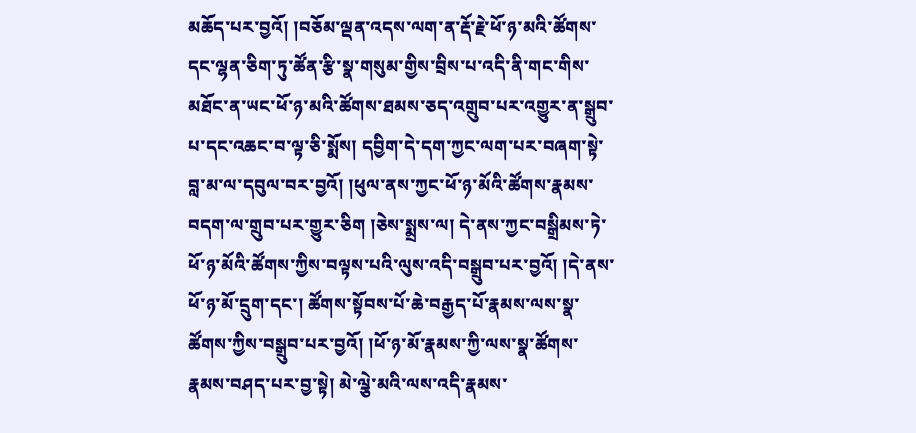མཆོད་པར་བྱའོ། །བཅོམ་ལྡན་འདས་ལག་ན་རྡོ་རྗེ་ཕོ་ཉ་མའི་ཚོགས་དང་ལྷན་ཅིག་ཏུ་ཚོན་རྩི་སྣ་གསུམ་གྱིས་བྲིས་པ་འདི་ནི་གང་གིས་མཐོང་ན་ཡང་ཕོ་ཉ་མའི་ཚོགས་ཐམས་ཅད་འགྲུབ་པར་འགྱུར་ན་སྒྲུབ་པ་དང་འཆང་བ་ལྟ་ཅི་སྨོས། དབྱིག་དེ་དག་ཀྱང་ལག་པར་བཞག་སྟེ་བླ་མ་ལ་དབུལ་བར་བྱའོ། །ཕུལ་ནས་ཀྱང་ཕོ་ཉ་མོའི་ཚོགས་རྣམས་བདག་ལ་གྲུབ་པར་གྱུར་ཅིག །ཅེས་སྨྲས་ལ། དེ་ནས་ཀྱང་བསྒྲིམས་ཏེ་ཕོ་ཉ་མོའི་ཚོགས་ཀྱིས་བལྟས་པའི་ལུས་འདི་བསྒྲུབ་པར་བྱའོ། །དེ་ནས་ཕོ་ཉ་མོ་དྲུག་དང་། ཚོགས་སྟོབས་པོ་ཆེ་བརྒྱད་པོ་རྣམས་ལས་སྣ་ཚོགས་ཀྱིས་བསྒྲུབ་པར་བྱའོ། །ཕོ་ཉ་མོ་རྣམས་ཀྱི་ལས་སྣ་ཚོགས་རྣམས་བཤད་པར་བྱ་སྟེ། མེ་ལྕེ་མའི་ལས་འདི་རྣམས་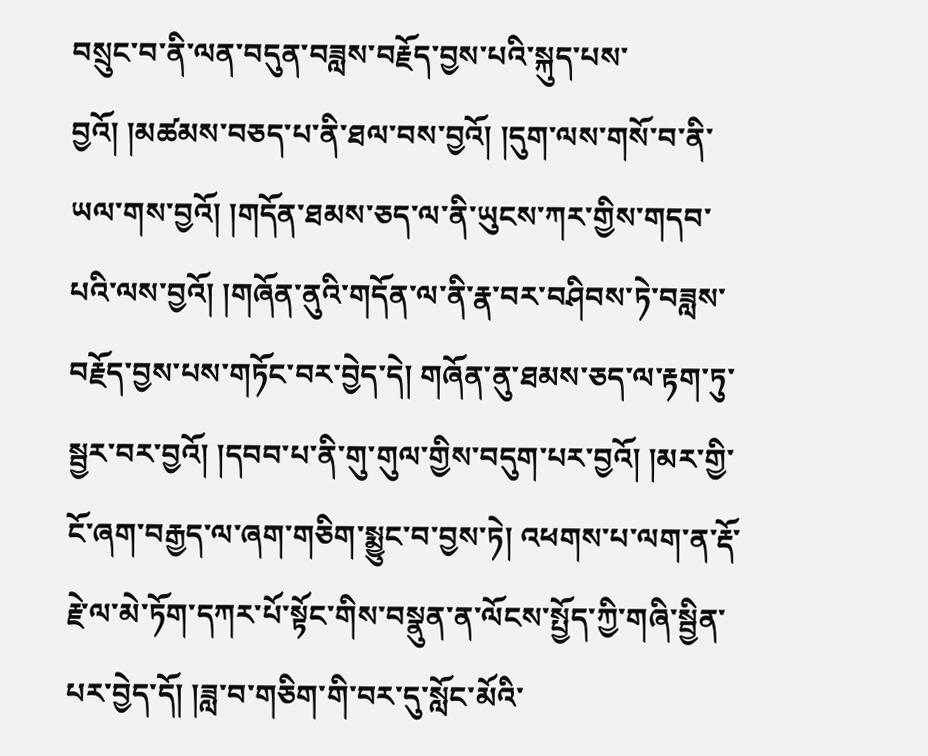བསྲུང་བ་ནི་ལན་བདུན་བཟླས་བརྗོད་བྱས་པའི་སྐུད་པས་བྱའོ། །མཚམས་བཅད་པ་ནི་ཐལ་བས་བྱའོ། །དུག་ལས་གསོ་བ་ནི་ཡལ་གས་བྱའོ། །གདོན་ཐམས་ཅད་ལ་ནི་ཡུངས་ཀར་གྱིས་གདབ་པའི་ལས་བྱའོ། །གཞོན་ནུའི་གདོན་ལ་ནི་རྣ་བར་བཤིབས་ཏེ་བཟླས་བརྗོད་བྱས་པས་གཏོང་བར་བྱེད་དེ། གཞོན་ནུ་ཐམས་ཅད་ལ་རྟག་ཏུ་སྦྱར་བར་བྱའོ། །དབབ་པ་ནི་གུ་གུལ་གྱིས་བདུག་པར་བྱའོ། །མར་གྱི་ངོ་ཞག་བརྒྱད་ལ་ཞག་གཅིག་སྨྱུང་བ་བྱས་ཏེ། འཕགས་པ་ལག་ན་རྡོ་རྗེ་ལ་མེ་ཏོག་དཀར་པོ་སྟོང་གིས་བསྣུན་ན་ལོངས་སྤྱོད་ཀྱི་གཞི་སྦྱིན་པར་བྱེད་དོ། །ཟླ་བ་གཅིག་གི་བར་དུ་སློང་མོའི་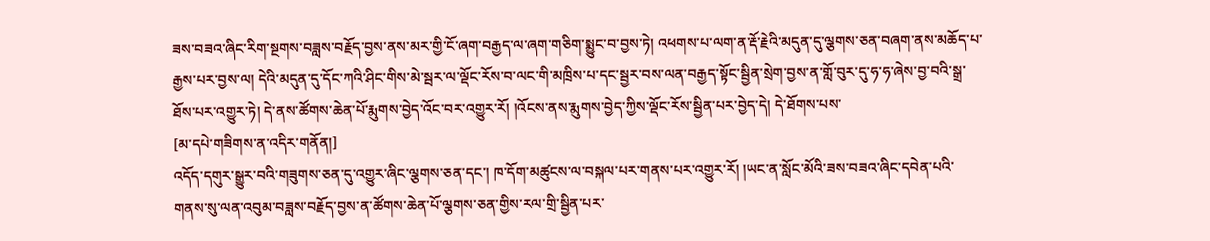ཟས་བཟའ་ཞིང་རིག་སྔགས་བཟླས་བརྗོད་བྱས་ནས་མར་གྱི་ངོ་ཞག་བརྒྱད་ལ་ཞག་གཅིག་སྨྱུང་བ་བྱས་ཏེ། འཕགས་པ་ལག་ན་རྡོ་རྗེའི་མདུན་དུ་ལྕགས་ཅན་བཞག་ནས་མཆོད་པ་རྒྱས་པར་བྱས་ལ། དེའི་མདུན་དུ་དོང་ཀའི་ཤིང་གིས་མེ་སྦར་ལ་ལྡོང་རོས་བ་ལང་གི་མཁྲིས་པ་དང་སྦྱར་བས་ལན་བརྒྱད་སྟོང་སྦྱིན་སྲེག་བྱས་ན་གློ་བུར་དུ་ཧ་ཧ་ཞེས་བྱ་བའི་སྒྲ་ཐོས་པར་འགྱུར་ཏེ། དེ་ནས་ཚོགས་ཆེན་པོ་རྨུགས་བྱེད་འོང་བར་འགྱུར་རོ། །འོངས་ནས་རྨུགས་བྱེད་ཀྱིས་ལྡོང་རོས་སྦྱིན་པར་བྱེད་དེ། དེ་ཐོགས་པས་
[མ་དཔེ་གཟིགས་ན་འདིར་གནོན།]
འདོད་དགུར་སྒྱུར་བའི་གཟུགས་ཅན་དུ་འགྱུར་ཞིང་ལྕགས་ཅན་དང་། ཁ་དོག་མཚུངས་ལ་བསྐལ་པར་གནས་པར་འགྱུར་རོ། །ཡང་ན་སློང་མོའི་ཟས་བཟའ་ཞིང་དབེན་པའི་གནས་སུ་ལན་འབུམ་བཟླས་བརྗོད་བྱས་ན་ཚོགས་ཆེན་པོ་ལྕགས་ཅན་གྱིས་རལ་གྲི་སྦྱིན་པར་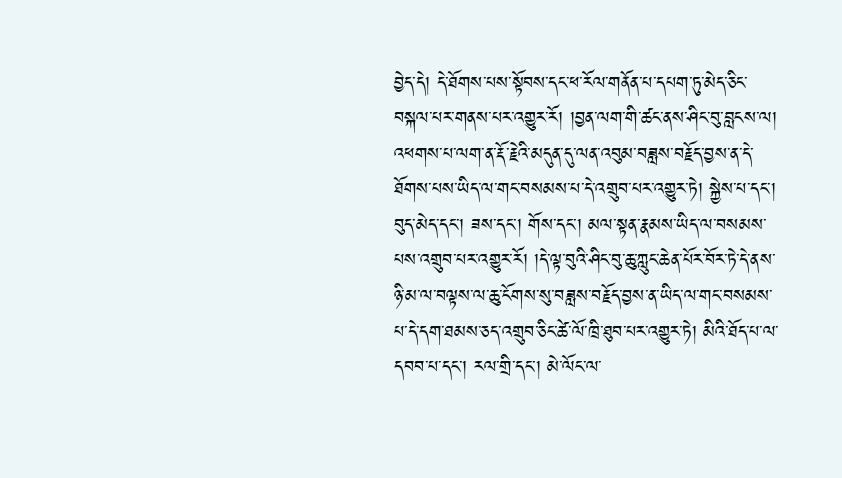བྱེད་དེ། དེ་ཐོགས་པས་སྟོབས་དང་ཕ་རོལ་གནོན་པ་དཔག་ཏུ་མེད་ཅིང་བསྐལ་པར་གནས་པར་འགྱུར་རོ། །བྱན་ལག་གི་ཚང་ནས་ཤིང་བུ་བླངས་ལ། འཕགས་པ་ལག་ན་རྡོ་རྗེའི་མདུན་དུ་ལན་འབུམ་བཟླས་བརྗོད་བྱས་ན་དེ་ཐོགས་པས་ཡིད་ལ་གང་བསམས་པ་དེ་འགྲུབ་པར་འགྱུར་ཏེ། སྐྱེས་པ་དང་། བུད་མེད་དང་། ཟས་དང་། གོས་དང་། མལ་སྟན་རྣམས་ཡིད་ལ་བསམས་པས་འགྲུབ་པར་འགྱུར་རོ། །དེ་ལྟ་བུའི་ཤིང་བུ་ཆུ་ཀླུང་ཆེན་པོར་བོར་ཏེ་དེ་ནས་ཉི་མ་ལ་བལྟས་ལ་ཆུ་ངོགས་སུ་བཟླས་བརྗོད་བྱས་ན་ཡིད་ལ་གང་བསམས་པ་དེ་དག་ཐམས་ཅད་འགྲུབ་ཅིང་ཚེ་ལོ་ཁྲི་ཐུབ་པར་འགྱུར་ཏེ། མིའི་ཐོད་པ་ལ་དབབ་པ་དང་། རལ་གྲི་དང་། མེ་ལོང་ལ་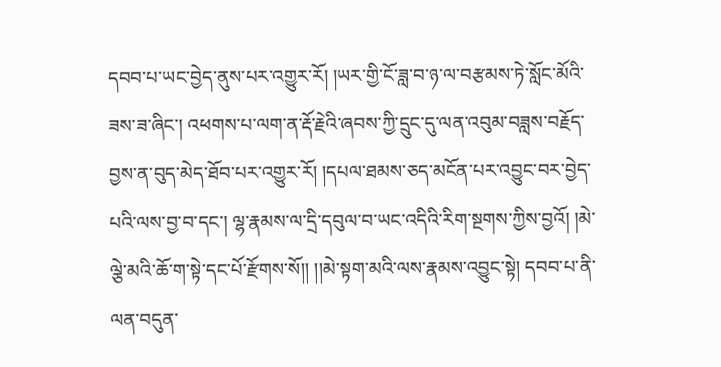དབབ་པ་ཡང་བྱེད་ནུས་པར་འགྱུར་རོ། །ཡར་གྱི་ངོ་ཟླ་བ་ཉ་ལ་བརྩམས་ཏེ་སློང་མོའི་ཟས་ཟ་ཞིང་། འཕགས་པ་ལག་ན་རྡོ་རྗེའི་ཞབས་ཀྱི་དྲུང་དུ་ལན་འབུམ་བཟླས་བརྗོད་བྱས་ན་བུད་མེད་ཐོབ་པར་འགྱུར་རོ། །དཔལ་ཐམས་ཅད་མངོན་པར་འབྱུང་བར་བྱེད་པའི་ལས་བྱ་བ་དང་། ལྷ་རྣམས་ལ་དྲི་དབུལ་བ་ཡང་འདིའི་རིག་སྔགས་ཀྱིས་བྱའོ། །མེ་ལྕེ་མའི་ཆོ་ག་སྟེ་དང་པོ་རྫོགས་སོ།། །།མེ་སྟག་མའི་ལས་རྣམས་འབྱུང་སྟེ། དབབ་པ་ནི་ལན་བདུན་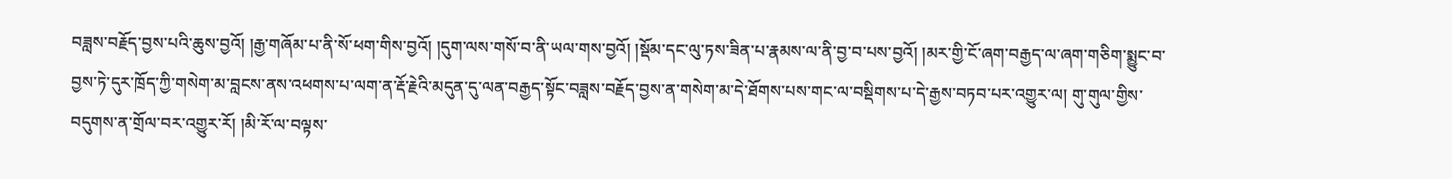བཟླས་བརྗོད་བྱས་པའི་ཆུས་བྱའོ། །རྒྱ་གཞོམ་པ་ནི་སོ་ཕག་གིས་བྱའོ། །དུག་ལས་གསོ་བ་ནི་ཡལ་གས་བྱའོ། །སྡོམ་དང་ལུ་ཏས་ཟིན་པ་རྣམས་ལ་ནི་བྱ་བ་པས་བྱའོ། །མར་གྱི་ངོ་ཞག་བརྒྱད་ལ་ཞག་གཅིག་སྨྱུང་བ་བྱས་ཏེ་དུར་ཁྲོད་ཀྱི་གསེག་མ་བླངས་ནས་འཕགས་པ་ལག་ན་རྡོ་རྗེའི་མདུན་དུ་ལན་བརྒྱད་སྟོང་བཟླས་བརྗོད་བྱས་ན་གསེག་མ་དེ་ཐོགས་པས་གང་ལ་བསྡིགས་པ་དེ་རྒྱས་བཏབ་པར་འགྱུར་ལ། གུ་གུལ་གྱིས་བདུགས་ན་གྲོལ་བར་འགྱུར་རོ། །མི་རོ་ལ་བལྟས་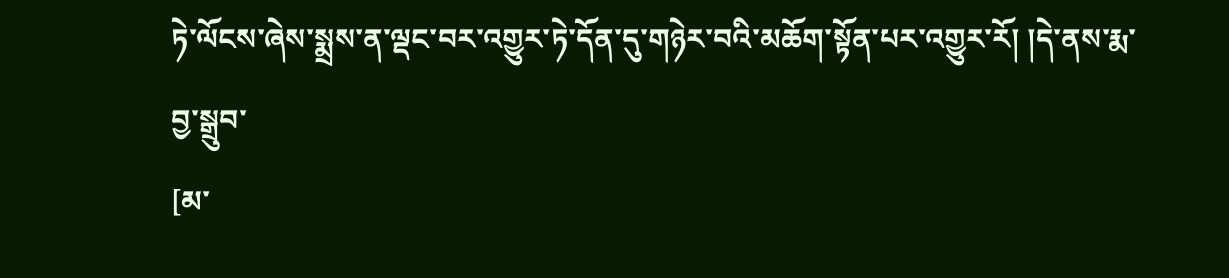ཏེ་ལོངས་ཞེས་སྨྲས་ན་ལྡང་བར་འགྱུར་ཏེ་དོན་དུ་གཉེར་བའི་མཆོག་སྟོན་པར་འགྱུར་རོ། །དེ་ནས་རྨ་བྱ་སྒྲུབ་
[མ་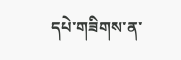དཔེ་གཟིགས་ན་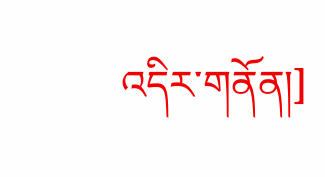འདིར་གནོན།]